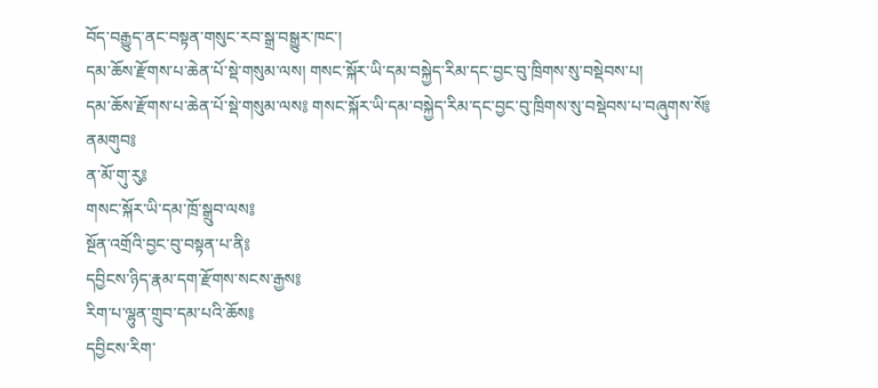བོད་བརྒྱུད་ནང་བསྟན་གསུང་རབ་སྒྲ་བསྒྱུར་ཁང་།
དམ་ཆོས་རྫོགས་པ་ཆེན་པོ་སྡེ་གསུམ་ལས། གསང་སྐོར་ཡི་དམ་བསྐྱེད་རིམ་དང་བྱང་བུ་ཁྲིགས་སུ་བསྡེབས་པ།
དམ་ཆོས་རྫོགས་པ་ཆེན་པོ་སྡེ་གསུམ་ལས༔ གསང་སྐོར་ཡི་དམ་བསྐྱེད་རིམ་དང་བྱང་བུ་ཁྲིགས་སུ་བསྡེབས་པ་བཞུགས་སོ༔
ནམགུབ༔
ན་མོ་གུ་རུ༔
གསང་སྐོར་ཡི་དམ་ཁྲོ་སྒྲུབ་ལས༔
སྔོན་འགྲོའི་བྱང་བུ་བསྟན་པ་ནི༔
དབྱིངས་ཉིད་རྣམ་དག་རྫོགས་སངས་རྒྱས༔
རིག་པ་ལྷུན་གྲུབ་དམ་པའི་ཆོས༔
དབྱིངས་རིག་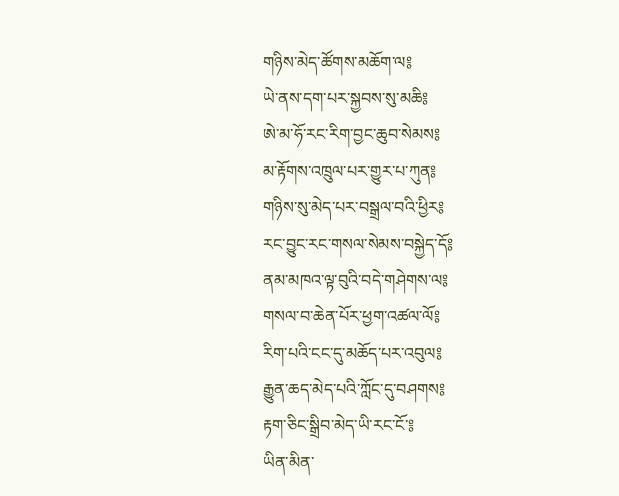གཉིས་མེད་ཚོགས་མཆོག་ལ༔
ཡེ་ནས་དག་པར་སྐྱབས་སུ་མཆི༔
ཨེ་མ་ཧོ་རང་རིག་བྱང་ཆུབ་སེམས༔
མ་རྟོགས་འཁྲུལ་པར་གྱུར་པ་ཀུན༔
གཉིས་སུ་མེད་པར་བསྒྲལ་བའི་ཕྱིར༔
རང་བྱུང་རང་གསལ་སེམས་བསྐྱེད་དོ༔
ནམ་མཁའ་ལྟ་བུའི་བདེ་གཤེགས་ལ༔
གསལ་བ་ཆེན་པོར་ཕྱག་འཚལ་ལོ༔
རིག་པའི་ངང་དུ་མཆོད་པར་འབུལ༔
རྒྱུན་ཆད་མེད་པའི་ཀློང་དུ་བཤགས༔
རྟག་ཅིང་སྒྲིབ་མེད་ཡི་རང་ངོ་༔
ཡིན་མིན་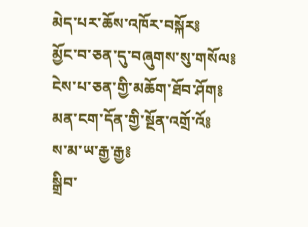མེད་པར་ཆོས་འཁོར་བསྐོར༔
མྱོང་བ་ཅན་དུ་བཞུགས་སུ་གསོལ༔
ངེས་པ་ཅན་གྱི་མཆོག་ཐོབ་ཤོག༔
མན་ངག་དོན་གྱི་སྔོན་འགྲོ་འོ༔
ས་མ་ཡ་རྒྱ་རྒྱ༔
སྒྲིབ་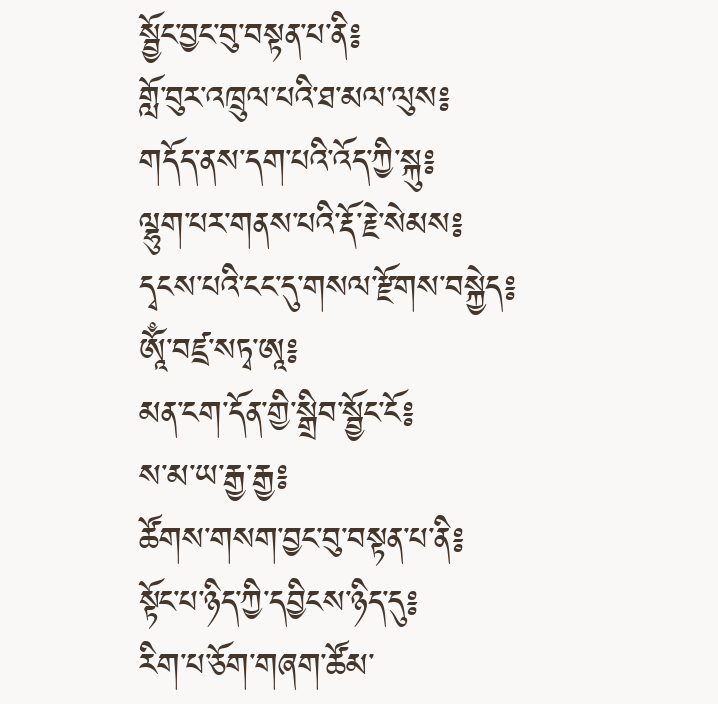སྦྱོང་བྱང་བུ་བསྟན་པ་ནི༔
གློ་བུར་འཁྲུལ་པའི་ཐ་མལ་ལུས༔
གདོད་ནས་དག་པའི་འོད་ཀྱི་སྐུ༔
ལྷུག་པར་གནས་པའི་རྡོ་རྗེ་སེམས༔
དྭངས་པའི་ངང་དུ་གསལ་རྫོགས་བསྐྱེད༔
ཨཱོྃ་བཛྲ་སཏྭ་ཨཱ༔
མན་ངག་དོན་གྱི་སྒྲིབ་སྦྱོང་ངོ༔
ས་མ་ཡ་རྒྱ་རྒྱ༔
ཚོགས་གསག་བྱང་བུ་བསྟན་པ་ནི༔
སྟོང་པ་ཉིད་ཀྱི་དབྱིངས་ཉིད་དུ༔
རིག་པ་ཅོག་གཞག་ཚོམ་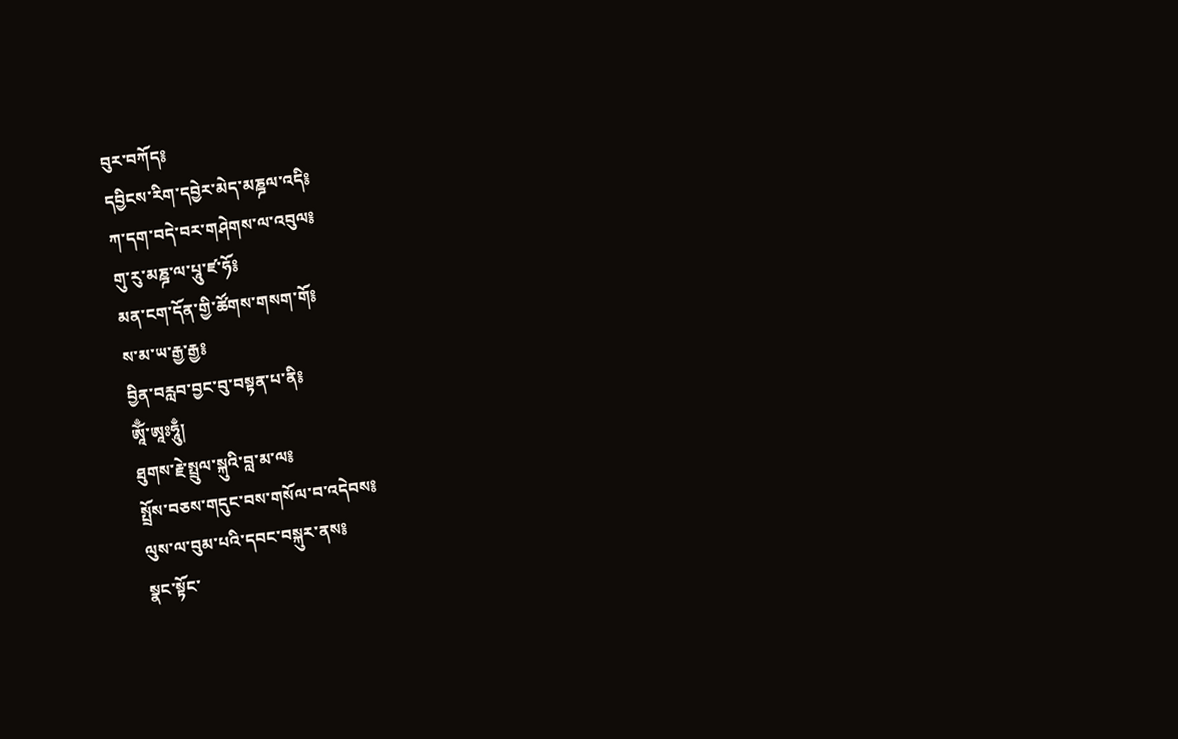བུར་བཀོད༔
དབྱིངས་རིག་དབྱེར་མེད་མཎྜལ་འདི༔
ཀ་དག་བདེ་བར་གཤེགས་ལ་འབུལ༔
གུ་རུ་མཎྜ་ལ་པཱུ་ཛ་ཧོ༔
མན་ངག་དོན་གྱི་ཚོགས་གསག་གོ༔
ས་མ་ཡ་རྒྱ་རྒྱ༔
བྱིན་བརླབ་བྱང་བུ་བསྟན་པ་ནི༔
ཨཱོྃ་ཨཱཿཧཱུྃ།
ཐུགས་རྗེ་སྤྲུལ་སྐུའི་བླ་མ་ལ༔
སྤྲོས་བཅས་གདུང་བས་གསོལ་བ་འདེབས༔
ལུས་ལ་བུམ་པའི་དབང་བསྐུར་ནས༔
སྣང་སྟོང་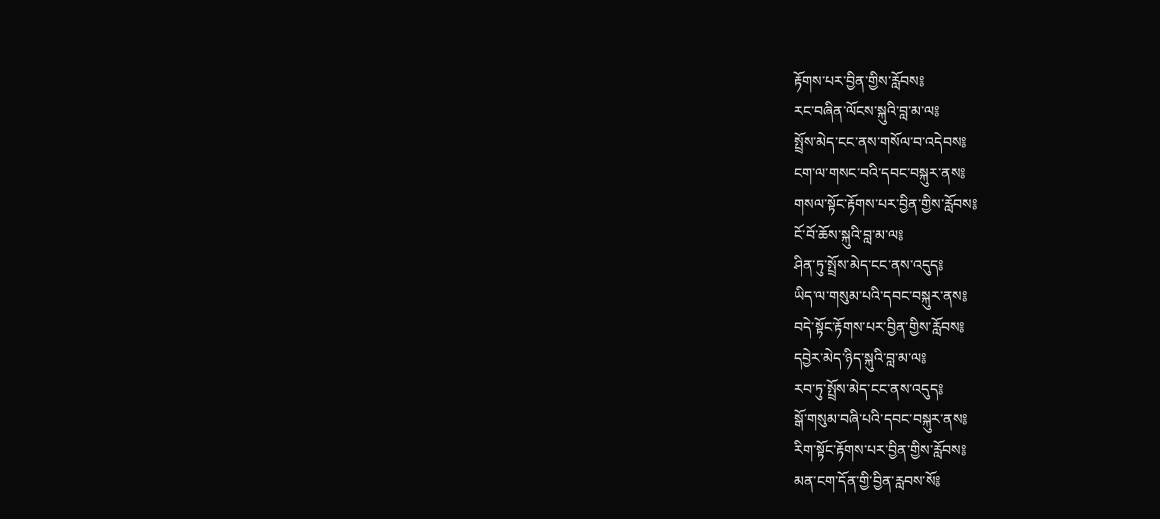རྟོགས་པར་བྱིན་གྱིས་རློབས༔
རང་བཞིན་ལོངས་སྐུའི་བླ་མ་ལ༔
སྤྲོས་མེད་ངང་ནས་གསོལ་བ་འདེབས༔
ངག་ལ་གསང་བའི་དབང་བསྐུར་ནས༔
གསལ་སྟོང་རྟོགས་པར་བྱིན་གྱིས་རློབས༔
ངོ་བོ་ཆོས་སྐུའི་བླ་མ་ལ༔
ཤིན་ཏུ་སྤྲོས་མེད་ངང་ནས་འདུད༔
ཡིད་ལ་གསུམ་པའི་དབང་བསྐུར་ནས༔
བདེ་སྟོང་རྟོགས་པར་བྱིན་གྱིས་རློབས༔
དབྱེར་མེད་ཉིད་སྐུའི་བླ་མ་ལ༔
རབ་ཏུ་སྤྲོས་མེད་ངང་ནས་འདུད༔
སྒོ་གསུམ་བཞི་པའི་དབང་བསྐུར་ནས༔
རིག་སྟོང་རྟོགས་པར་བྱིན་གྱིས་རློབས༔
མན་ངག་དོན་གྱི་བྱིན་རླབས་སོ༔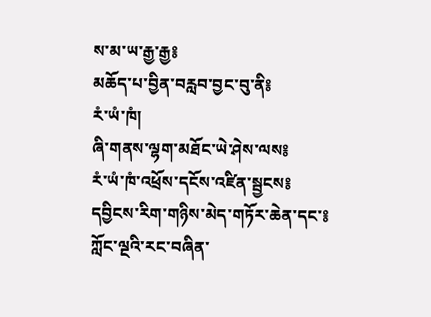ས་མ་ཡ་རྒྱ་རྒྱ༔
མཆོད་པ་བྱིན་བརླབ་བྱང་བུ་ནི༔
རཾ་ཡཾ་ཁཾ།
ཞི་གནས་ལྷག་མཐོང་ཡེ་ཤེས་ལས༔
རཾ་ཡཾ་ཁཾ་འཕྲོས་དངོས་འཛིན་སྦྱངས༔
དབྱིངས་རིག་གཉིས་མེད་གཏོར་ཆེན་དང་༔
ཀློང་ལྔའི་རང་བཞིན་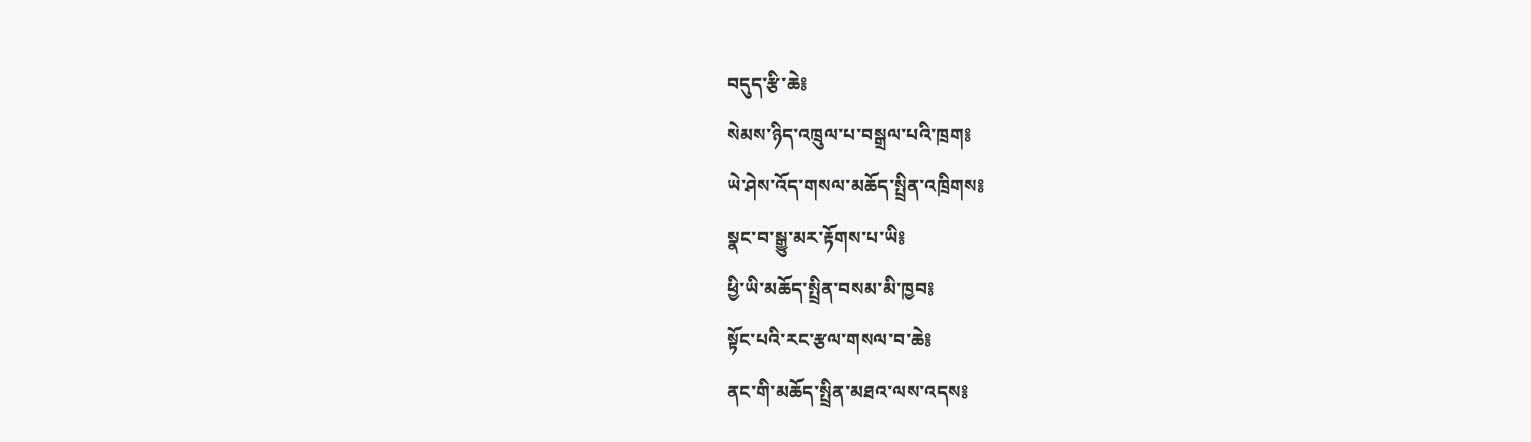བདུད་རྩི་ཆེ༔
སེམས་ཉིད་འཁྲུལ་པ་བསྒྲལ་པའི་ཁྲག༔
ཡེ་ཤེས་འོད་གསལ་མཆོད་སྤྲིན་འཁྲིགས༔
སྣང་བ་སྒྱུ་མར་རྟོགས་པ་ཡི༔
ཕྱི་ཡི་མཆོད་སྤྲིན་བསམ་མི་ཁྱབ༔
སྟོང་པའི་རང་རྩལ་གསལ་བ་ཆེ༔
ནང་གི་མཆོད་སྤྲིན་མཐའ་ལས་འདས༔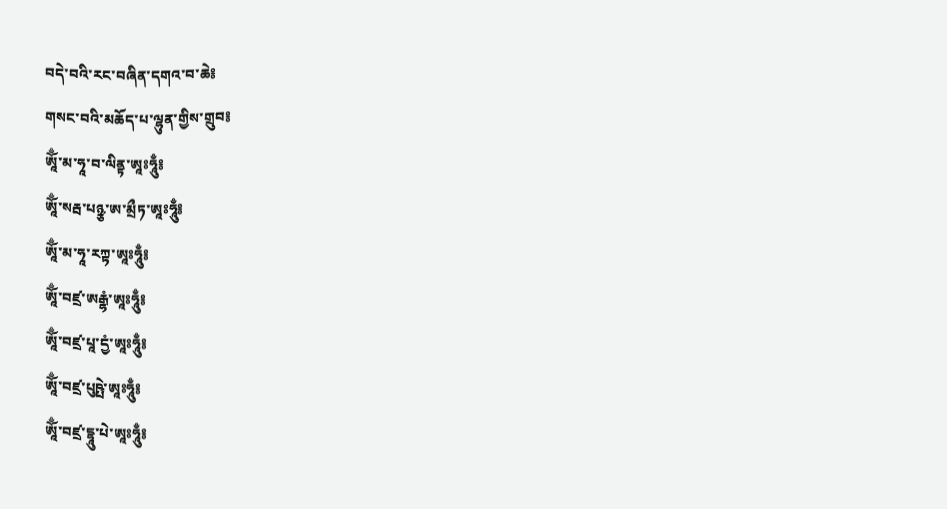བདེ་བའི་རང་བཞིན་དགའ་བ་ཆེ༔
གསང་བའི་མཆོད་པ་ལྷུན་གྱིས་གྲུབ༔
ཨཱོྃ་མ་ཧཱ་བ་ལིནྟ་ཨཱཿཧཱུྃ༔
ཨཱོྃ་སརྦ་པཉྩ་ཨ་མྲྀཏ་ཨཱཿཧཱུྃ༔
ཨཱོྃ་མ་ཧཱ་རཀྟ་ཨཱཿཧཱུྃ༔
ཨཱོྃ་བཛྲ་ཨརྒྷཾ་ཨཱཿཧཱུྃ༔
ཨཱོྃ་བཛྲ་པཱ་དྱཾ་ཨཱཿཧཱུྃ༔
ཨཱོྃ་བཛྲ་པུཥྤེ་ཨཱཿཧཱུྃ༔
ཨཱོྃ་བཛྲ་དྷཱུ་པེ་ཨཱཿཧཱུྃ༔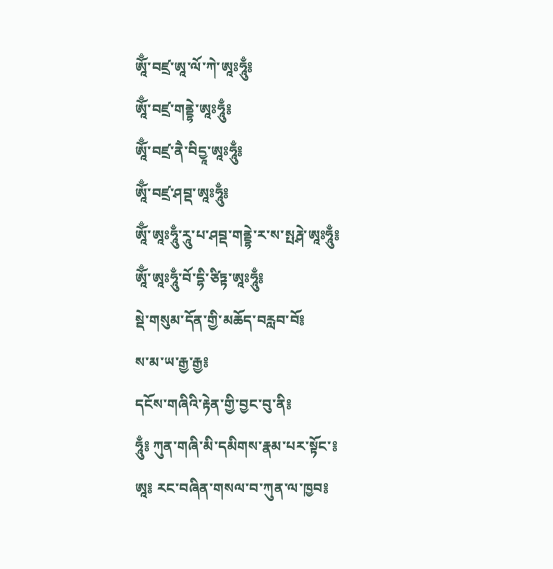ཨཱོྃ་བཛྲ་ཨཱ་ལོ་ཀེ་ཨཱཿཧཱུྃ༔
ཨཱོྃ་བཛྲ་གནྡྷེ་ཨཱཿཧཱུྃ༔
ཨཱོྃ་བཛྲ་ནཻ་བིདྱཱ་ཨཱཿཧཱུྃ༔
ཨཱོྃ་བཛྲ་ཤབྡ་ཨཱཿཧཱུྃ༔
ཨཱོྃ་ཨཱཿཧཱུྃ་རཱུ་པ་ཤབྡ་གནྡྷེ་ར་ས་སྤརྴེ་ཨཱཿཧཱུྃ༔
ཨཱོྃ་ཨཱཿཧཱུྃ་བོ་དྷི་ཙིཏྟ་ཨཱཿཧཱུྃ༔
སྡེ་གསུམ་དོན་གྱི་མཆོད་བརླབ་བོ༔
ས་མ་ཡ་རྒྱ་རྒྱ༔
དངོས་གཞིའི་རྟེན་གྱི་བྱང་བུ་ནི༔
ཧཱུྃ༔ ཀུན་གཞི་མི་དམིགས་རྣམ་པར་སྟོང་༔
ཨཱ༔ རང་བཞིན་གསལ་བ་ཀུན་ལ་ཁྱབ༔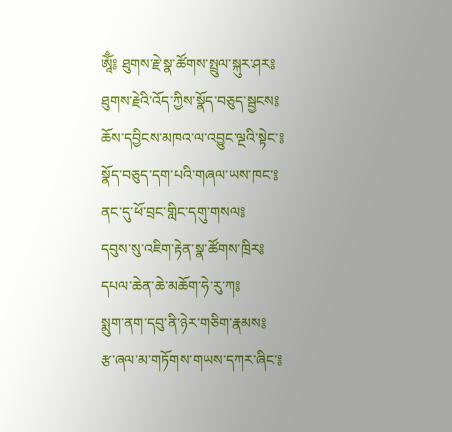ཨཱོྃ༔ ཐུགས་རྗེ་སྣ་ཚོགས་སྤྲུལ་སྐུར་ཤར༔
ཐུགས་རྗེའི་འོད་ཀྱིས་སྣོད་བཅུད་སྦྱངས༔
ཆོས་དབྱིངས་མཁའ་ལ་འབྱུང་ལྔའི་སྟེང་༔
སྣོད་བཅུད་དག་པའི་གཞལ་ཡས་ཁང་༔
ནང་དུ་ཕོ་བྲང་གླིང་དགུ་གསལ༔
དབུས་སུ་འཇིག་རྟེན་སྣ་ཚོགས་ཁྲིར༔
དཔལ་ཆེན་ཆེ་མཆོག་ཧེ་རུ་ཀ༔
སྨུག་ནག་དབུ་ནི་ཉེར་གཅིག་རྣམས༔
རྩ་ཞལ་མ་གཏོགས་གཡས་དཀར་ཞིང་༔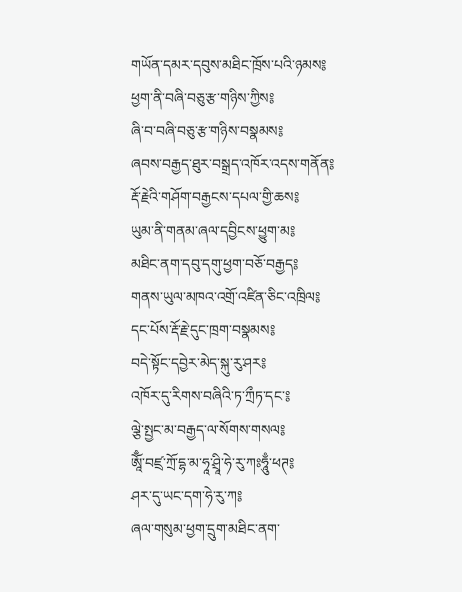གཡོན་དམར་དབུས་མཐིང་ཁྲོས་པའི་ཉམས༔
ཕྱག་ནི་བཞི་བཅུ་རྩ་གཉིས་ཀྱིས༔
ཞི་བ་བཞི་བཅུ་རྩ་གཉིས་བསྣམས༔
ཞབས་བརྒྱད་ཐུར་བསྒྲད་འཁོར་འདས་གནོན༔
རྡོ་རྗེའི་གཤོག་བརྒྱངས་དཔལ་གྱི་ཆས༔
ཡུམ་ནི་གནམ་ཞལ་དབྱིངས་ཕྱུག་མ༔
མཐིང་ནག་དབུ་དགུ་ཕྱག་བཅོ་བརྒྱད༔
གནས་ཡུལ་མཁའ་འགྲོ་འཛིན་ཅིང་འཁྲིལ༔
དང་པོས་རྡོ་རྗེ་དུང་ཁྲག་བསྣམས༔
བདེ་སྟོང་དབྱེར་མེད་སྐུ་རུ་ཤར༔
འཁོར་དུ་རིགས་བཞིའི་ཏ་ཀྲྀཏ་དང་༔
ལྕེ་སྤྱང་མ་བརྒྱད་ལ་སོགས་གསལ༔
ཨཱོྃ་བཛྲ་ཀྲོ་དྷ་མ་ཧཱ་ཤྲཱི་ཧེ་རུ་ཀཿཧཱུྃ་ཕཊ༔
ཤར་དུ་ཡང་དག་ཧེ་རུ་ཀ༔
ཞལ་གསུམ་ཕྱག་དྲུག་མཐིང་ནག་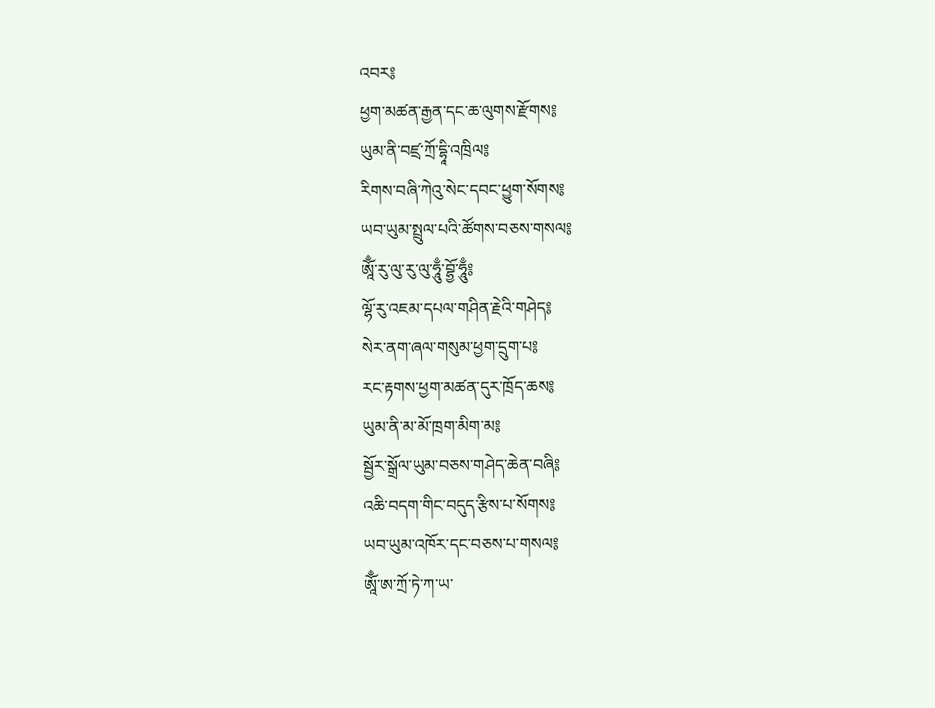འབར༔
ཕྱག་མཚན་རྒྱན་དང་ཆ་ལུགས་རྫོགས༔
ཡུམ་ནི་བཛྲ་ཀྲོ་དྷཱི་འཁྲིལ༔
རིགས་བཞི་ཀེའུ་སེང་དབང་ཕྱུག་སོགས༔
ཡབ་ཡུམ་སྤྲུལ་པའི་ཚོགས་བཅས་གསལ༔
ཨཱོྃ་རུ་ལུ་རུ་ལུ་ཧཱུྃ་བྷྱོ་ཧཱུྃ༔
ལྷོ་རུ་འཇམ་དཔལ་གཤིན་རྗེའི་གཤེད༔
སེར་ནག་ཞལ་གསུམ་ཕྱག་དྲུག་པ༔
རང་རྟགས་ཕྱག་མཚན་དུར་ཁྲོད་ཆས༔
ཡུམ་ནི་མ་མོ་ཁྲག་མིག་མ༔
སྦྱོར་སྒྲོལ་ཡུམ་བཅས་གཤེད་ཆེན་བཞི༔
འཆི་བདག་གིང་བདུད་རྩིས་པ་སོགས༔
ཡབ་ཡུམ་འཁོར་དང་བཅས་པ་གསལ༔
ཨཱོྃ་ཨ་ཀྲོ་ཏེ་ཀ་ཡ་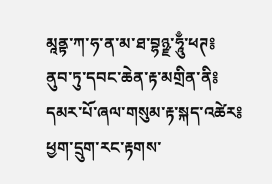མཱནྟ་ཀ་ཧ་ན་མ་ཐ་བྷཉྫ་ཧཱུྃ་ཕཊ༔
ནུབ་ཏུ་དབང་ཆེན་རྟ་མགྲིན་ནི༔
དམར་པོ་ཞལ་གསུམ་རྟ་སྐད་འཚེར༔
ཕྱག་དྲུག་རང་རྟགས་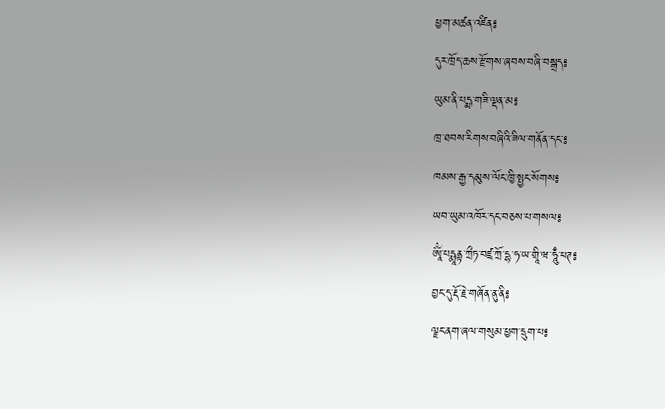ཕྱག་མཚན་འཛིན༔
དུར་ཁྲོད་ཆས་རྫོགས་ཞབས་བཞི་བསྒྲད༔
ཡུམ་ནི་པདྨ་གཟི་ལྡན་མ༔
ཁྲ་ཐབས་རིགས་བཞིའི་ཟིལ་གནོན་དང་༔
ཁམས་རྒྱ་དམུས་ལོང་ཁྱི་སྤྱང་སོགས༔
ཡབ་ཡུམ་འཁོར་དང་བཅས་པ་གསལ༔
ཨཱོྃ་པདྨཱནྟ་ཀྲྀཏ་བཛྲ་ཀྲོ་དྷ་ཧ་ཡ་གྲཱི་ཝ་ཧཱུྃ་ཕཊ༔
བྱང་དུ་རྡོ་རྗེ་གཞོན་ནུ་ནི༔
ལྗང་ནག་ཞལ་གསུམ་ཕྱག་དྲུག་པ༔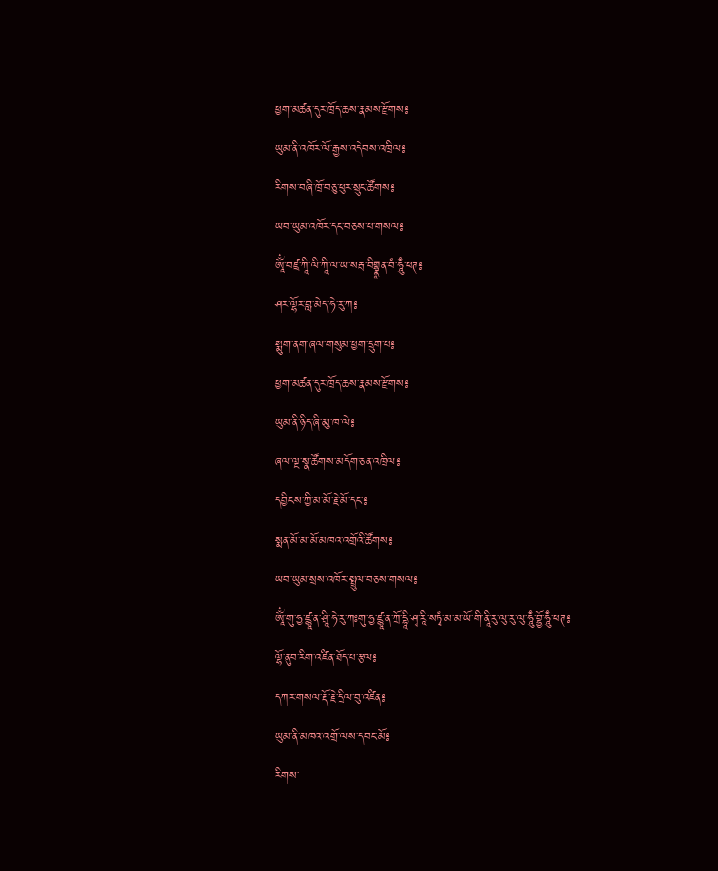ཕྱག་མཚན་དུར་ཁྲོད་ཆས་རྣམས་རྫོགས༔
ཡུམ་ནི་འཁོར་ལོ་རྒྱས་འདེབས་འཁྲིལ༔
རིགས་བཞི་ཁྲོ་བཅུ་ཕུར་སྲུང་ཚོགས༔
ཡབ་ཡུམ་འཁོར་དང་བཅས་པ་གསལ༔
ཨཱོྃ་བཛྲ་ཀཱི་ལི་ཀཱི་ལ་ཡ་སརྦ་བིགྷྣཱན་བཾ་ཧཱུྃ་ཕཊ༔
ཤར་ལྷོར་བླ་མེད་ཧེ་རུ་ཀ༔
སྨུག་ནག་ཞལ་གསུམ་ཕྱག་དྲུག་པ༔
ཕྱག་མཚན་དུར་ཁྲོད་ཆས་རྣམས་རྫོགས༔
ཡུམ་ནི་ཉིད་ཞི་མུ་ཁ་ལེ༔
ཞལ་ལྔ་སྣ་ཚོགས་མདོག་ཅན་འཁྲིལ༔
དབྱིངས་ཀྱི་མ་མོ་རྗེ་མོ་དང་༔
སྨན་མོ་མ་མོ་མཁའ་འགྲོའི་ཚོགས༔
ཡབ་ཡུམ་སྲས་འཁོར་སྤྲུལ་བཅས་གསལ༔
ཨཱོྃ་གུ་ཧྱ་ཛྙཱ་ན་ཤྲཱི་ཧེ་རུ་ཀཿགུ་ཧྱ་ཛྙཱ་ན་ཀྲོ་དྷཱི་ཤྭ་རཱི་སཏྭཾ་མ་མ་ཡོ་གི་ནཱི་རུ་ལུ་རུ་ལུ་ཧཱུྃ་བྷྱོ་ཧཱུྃ་ཕཊ༔
ལྷོ་ནུབ་རིག་འཛིན་ཐོད་པ་རྩལ༔
དཀར་གསལ་རྡོ་རྗེ་དྲིལ་བུ་འཛིན༔
ཡུམ་ནི་མཁའ་འགྲོ་ལས་དབང་མོ༔
རིགས་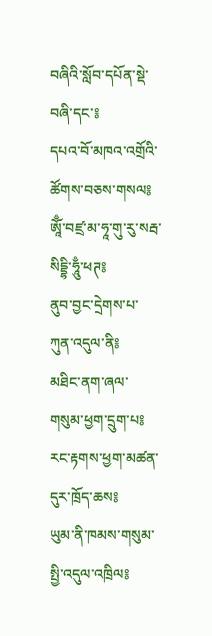བཞིའི་སློབ་དཔོན་སྡེ་བཞི་དང་༔
དཔའ་བོ་མཁའ་འགྲོའི་ཚོགས་བཅས་གསལ༔
ཨཱོྃ་བཛྲ་མ་ཧཱ་གུ་རུ་སརྦ་སིདྡྷི་ཧཱུྃ་ཕཊ༔
ནུབ་བྱང་དྲེགས་པ་ཀུན་འདུལ་ནི༔
མཐིང་ནག་ཞལ་གསུམ་ཕྱག་དྲུག་པ༔
རང་རྟགས་ཕྱག་མཚན་དུར་ཁྲོད་ཆས༔
ཡུམ་ནི་ཁམས་གསུམ་སྤྱི་འདུལ་འཁྲིལ༔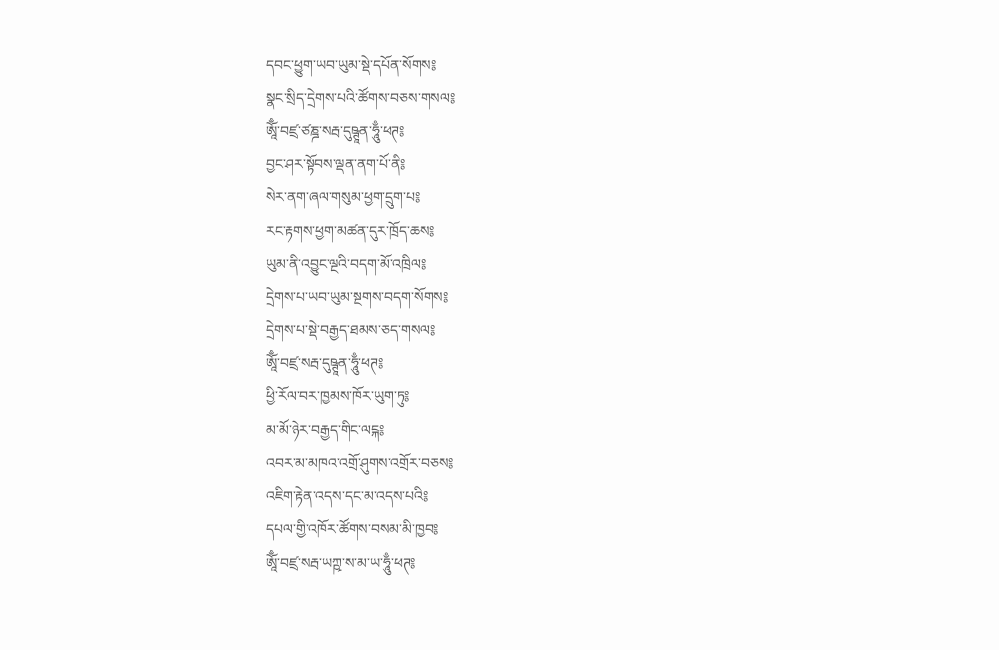དབང་ཕྱུག་ཡབ་ཡུམ་སྡེ་དཔོན་སོགས༔
སྣང་སྲིད་དྲེགས་པའི་ཚོགས་བཅས་གསལ༔
ཨཱོྃ་བཛྲ་ཙཎྜ་སརྦ་དུཥྚཱན་ཧཱུྃ་ཕཊ༔
བྱང་ཤར་སྟོབས་ལྡན་ནག་པོ་ནི༔
སེར་ནག་ཞལ་གསུམ་ཕྱག་དྲུག་པ༔
རང་རྟགས་ཕྱག་མཚན་དུར་ཁྲོད་ཆས༔
ཡུམ་ནི་འབྱུང་ལྔའི་བདག་མོ་འཁྲིལ༔
དྲེགས་པ་ཡབ་ཡུམ་སྔགས་བདག་སོགས༔
དྲེགས་པ་སྡེ་བརྒྱད་ཐམས་ཅད་གསལ༔
ཨཱོྃ་བཛྲ་སརྦ་དུཥྚཱན་ཧཱུྃ་ཕཊ༔
ཕྱི་རོལ་བར་ཁྱམས་ཁོར་ཡུག་ཏུ༔
མ་མོ་ཉེར་བརྒྱད་གིང་ལངྐ༔
འབར་མ་མཁའ་འགྲོ་ཤུགས་འགྲོར་བཅས༔
འཇིག་རྟེན་འདས་དང་མ་འདས་པའི༔
དཔལ་གྱི་འཁོར་ཚོགས་བསམ་མི་ཁྱབ༔
ཨཱོྃ་བཛྲ་སརྦ་ཡཀྵ་ས་མ་ཡ་ཧཱུྃ་ཕཊ༔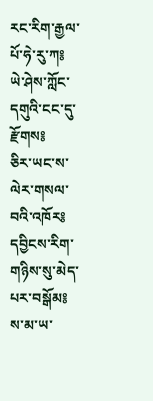རང་རིག་རྒྱལ་པོ་ཧེ་རུ་ཀ༔
ཡེ་ཤེས་ཀློང་དགུའི་ངང་དུ་རྫོགས༔
ཅིར་ཡང་ས་ལེར་གསལ་བའི་འཁོར༔
དབྱིངས་རིག་གཉིས་སུ་མེད་པར་བསྒོམ༔
ས་མ་ཡ་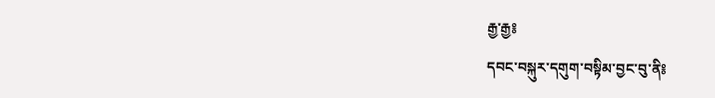རྒྱ་རྒྱ༔
དབང་བསྐུར་དགུག་བསྟིམ་བྱང་བུ་ནི༔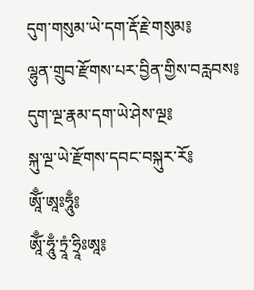དུག་གསུམ་ཡེ་དག་རྡོ་རྗེ་གསུམ༔
ལྷུན་གྲུབ་རྫོགས་པར་བྱིན་གྱིས་བརླབས༔
དུག་ལྔ་རྣམ་དག་ཡེ་ཤེས་ལྔ༔
སྐུ་ལྔ་ཡེ་རྫོགས་དབང་བསྐུར་རོ༔
ཨཱོྃ་ཨཱཿཧཱུྃ༔
ཨཱོྃ་ཧཱུྃ་ཏྲཱཾ་ཧྲཱིཿཨཱ༔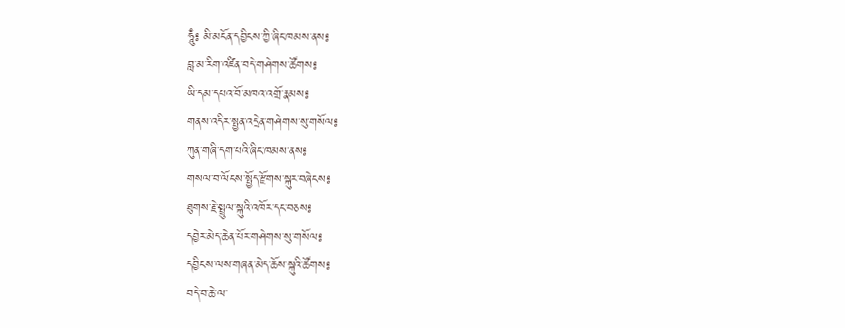ཧཱུྃ༔ མི་མངོན་དབྱིངས་ཀྱི་ཞིང་ཁམས་ནས༔
བླ་མ་རིག་འཛིན་བདེ་གཤེགས་ཚོགས༔
ཡི་དམ་དཔའ་བོ་མཁའ་འགྲོ་རྣམས༔
གནས་འདིར་སྤྱན་འདྲེན་གཤེགས་སུ་གསོལ༔
ཀུན་གཞི་དག་པའི་ཞིང་ཁམས་ནས༔
གསལ་བ་ལོངས་སྤྱོད་རྫོགས་སྐུར་བཞེངས༔
ཐུགས་རྗེ་སྤྲུལ་སྐུའི་འཁོར་དང་བཅས༔
དབྱེར་མེད་ཆེན་པོར་གཤེགས་སུ་གསོལ༔
དབྱིངས་ལས་གཞན་མེད་ཆོས་སྐུའི་ཚོགས༔
བདེ་བ་ཆེ་ལ་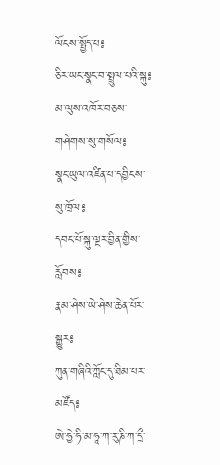ལོངས་སྤྱོད་པ༔
ཅིར་ཡང་སྣང་བ་སྤྲུལ་པའི་སྐུ༔
མ་ལུས་འཁོར་བཅས་གཤེགས་སུ་གསོལ༔
སྣང་ཡུལ་འཛིན་པ་དབྱིངས་སུ་ཁྲོལ༔
དབང་པོ་སྐུ་ལྔར་བྱིན་གྱིས་རློབས༔
རྣམ་ཤེས་ཡེ་ཤེས་ཆེན་པོར་སྒྱུར༔
ཀུན་གཞིའི་ཀློང་དུ་ཐིམ་པར་མཛོད༔
ཨེ་ཧྱེ་ཧི་མ་ཧཱ་ཀ་རུ་ཎི་ཀ་དྲྀ་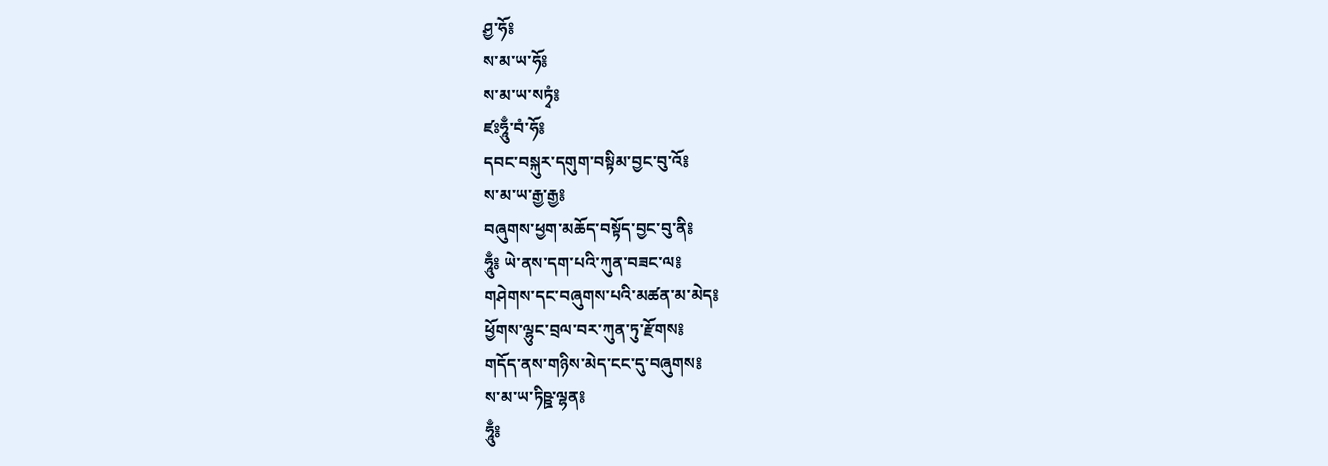ཤྱ་ཧོ༔
ས་མ་ཡ་ཧོ༔
ས་མ་ཡ་སཏྭཾ༔
ཛཿཧཱུྃ་བཾ་ཧོ༔
དབང་བསྐུར་དགུག་བསྟིམ་བྱང་བུ་འོ༔
ས་མ་ཡ་རྒྱ་རྒྱ༔
བཞུགས་ཕྱག་མཆོད་བསྟོད་བྱང་བུ་ནི༔
ཧཱུྃ༔ ཡེ་ནས་དག་པའི་ཀུན་བཟང་ལ༔
གཤེགས་དང་བཞུགས་པའི་མཚན་མ་མེད༔
ཕྱོགས་ལྷུང་བྲལ་བར་ཀུན་ཏུ་རྫོགས༔
གདོད་ནས་གཉིས་མེད་ངང་དུ་བཞུགས༔
ས་མ་ཡ་ཏིཥྛ་ལྷན༔
ཧཱུྃ༔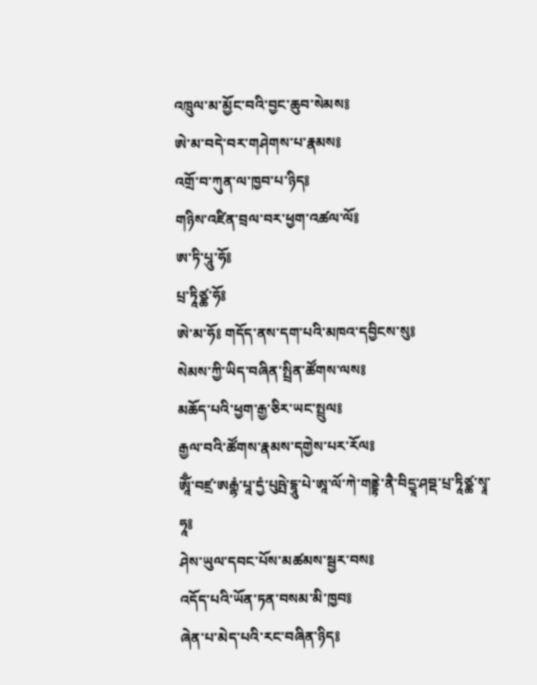འཁྲུལ་མ་མྱོང་བའི་བྱང་ཆུབ་སེམས༔
ཨེ་མ་བདེ་བར་གཤེགས་པ་རྣམས༔
འགྲོ་བ་ཀུན་ལ་ཁྱབ་པ་ཉིད༔
གཉིས་འཛིན་བྲལ་བར་ཕྱག་འཚལ་ལོ༔
ཨ་ཏི་པཱུ་ཧོ༔
པྲ་ཏཱིཙྪ་ཧོ༔
ཨེ་མ་ཧོ༔ གདོད་ནས་དག་པའི་མཁའ་དབྱིངས་སུ༔
སེམས་ཀྱི་ཡིད་བཞིན་སྤྲིན་ཚོགས་ལས༔
མཆོད་པའི་ཕྱག་རྒྱ་ཅིར་ཡང་སྤྲུལ༔
རྒྱལ་བའི་ཚོགས་རྣམས་དགྱེས་པར་རོལ༔
ཨཱོྃ་བཛྲ་ཨརྒྷཾ་པཱ་དྱཾ་པུཥྤེ་དྷཱུ་པེ་ཨཱ་ལོ་ཀེ་གནྡྷེ་ནཻ་བིདྱཱ་ཤབྡ་པྲ་ཏཱིཙྪ་སྭཱ་ཧཱ༔
ཤེས་ཡུལ་དབང་པོས་མཚམས་སྦྱར་བས༔
འདོད་པའི་ཡོན་ཏན་བསམ་མི་ཁྱབ༔
ཞེན་པ་མེད་པའི་རང་བཞིན་ཉིད༔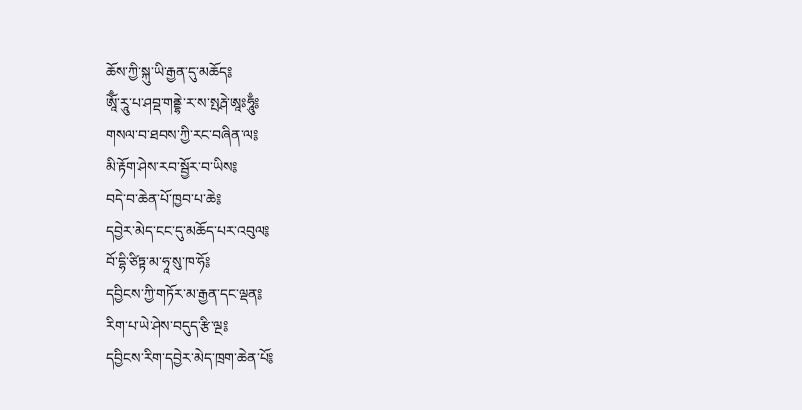ཆོས་ཀྱི་སྐུ་ཡི་རྒྱན་དུ་མཆོད༔
ཨཱོྃ་རཱུ་པ་ཤབྡ་གནྡྷེ་ར་ས་སྤརྴེ་ཨཱཿཧཱུྃ༔
གསལ་བ་ཐབས་ཀྱི་རང་བཞིན་ལ༔
མི་རྟོག་ཤེས་རབ་སྦྱོར་བ་ཡིས༔
བདེ་བ་ཆེན་པོ་ཁྱབ་པ་ཆེ༔
དབྱེར་མེད་ངང་དུ་མཆོད་པར་འབུལ༔
བོ་དྷི་ཙིཏྟ་མ་ཧཱ་སུ་ཁ་ཧོ༔
དབྱིངས་ཀྱི་གཏོར་མ་རྒྱན་དང་ལྡན༔
རིག་པ་ཡེ་ཤེས་བདུད་རྩི་ལྔ༔
དབྱིངས་རིག་དབྱེར་མེད་ཁྲག་ཆེན་པོ༔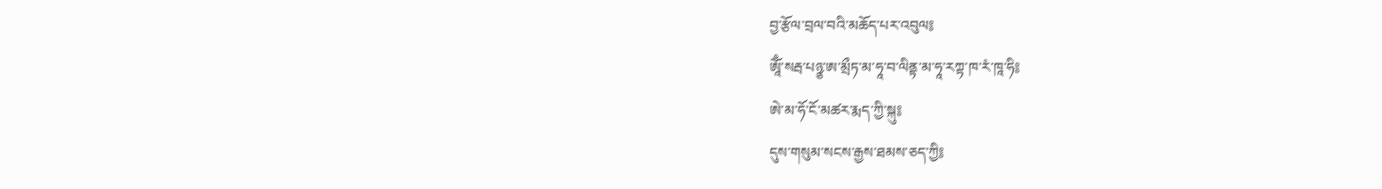བྱ་རྩོལ་བྲལ་བའི་མཆོད་པར་འབུལ༔
ཨཱོྃ་སརྦ་པཉྩ་ཨ་མྲྀཏ་མ་ཧཱ་བ་ལིནྟ་མ་ཧཱ་རཀྟ་ཁ་རཾ་ཁཱ་ཧི༔
ཨེ་མ་ཧོ་ངོ་མཚར་རྨད་ཀྱི་སྐུ༔
དུས་གསུམ་སངས་རྒྱས་ཐམས་ཅད་ཀྱི༔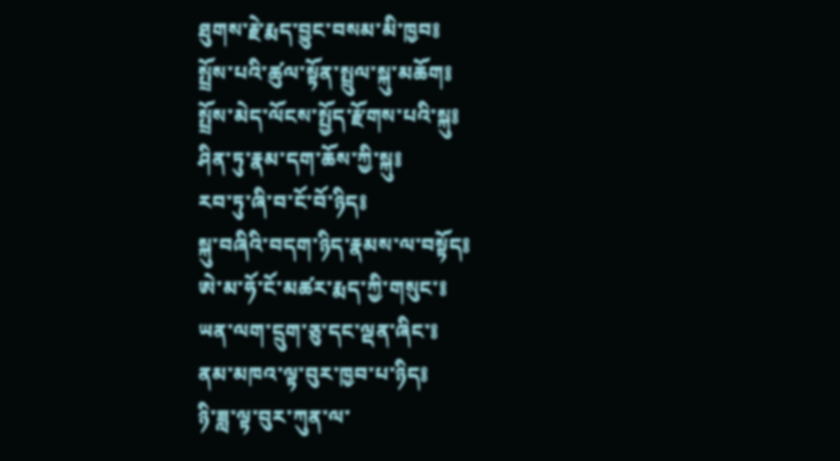ཐུགས་རྗེ་རྨད་བྱུང་བསམ་མི་ཁྱབ༔
སྤྲོས་པའི་ཚུལ་སྟོན་སྤྲུལ་སྐུ་མཆོག༔
སྤྲོས་མེད་ལོངས་སྤྱོད་རྫོགས་པའི་སྐུ༔
ཤིན་ཏུ་རྣམ་དག་ཆོས་ཀྱི་སྐུ༔
རབ་ཏུ་ཞི་བ་ངོ་བོ་ཉིད༔
སྐུ་བཞིའི་བདག་ཉིད་རྣམས་ལ་བསྟོད༔
ཨེ་མ་ཧོ་ངོ་མཚར་རྨད་ཀྱི་གསུང་༔
ཡན་ལག་དྲུག་ཅུ་དང་ལྡན་ཞིང་༔
ནམ་མཁའ་ལྟ་བུར་ཁྱབ་པ་ཉིད༔
ཉི་ཟླ་ལྟ་བུར་ཀུན་ལ་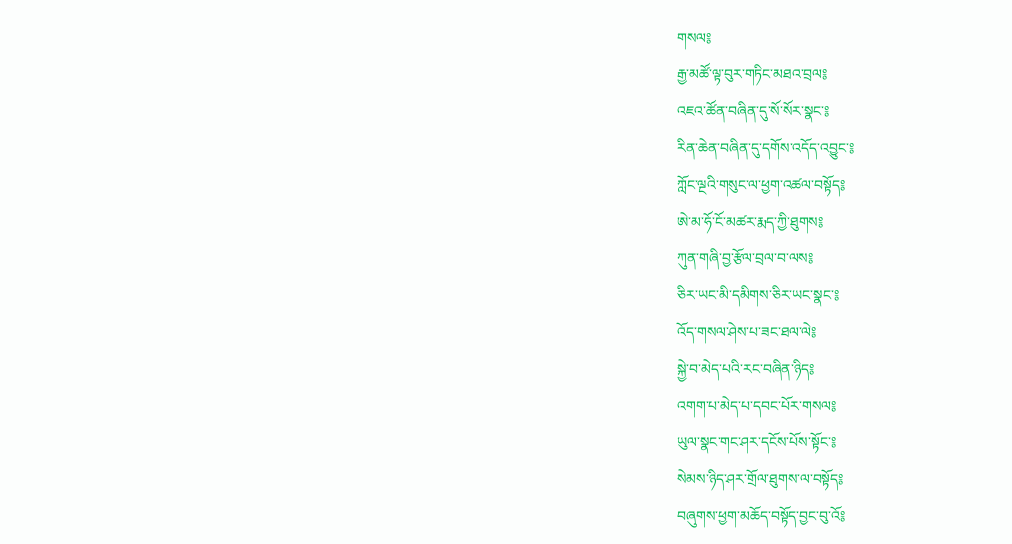གསལ༔
རྒྱ་མཚོ་ལྟ་བུར་གཏིང་མཐའ་བྲལ༔
འཇའ་ཚོན་བཞིན་དུ་སོ་སོར་སྣང་༔
རིན་ཆེན་བཞིན་དུ་དགོས་འདོད་འབྱུང་༔
ཀློང་ལྔའི་གསུང་ལ་ཕྱག་འཚལ་བསྟོད༔
ཨེ་མ་ཧོ་ངོ་མཚར་རྨད་ཀྱི་ཐུགས༔
ཀུན་གཞི་བྱ་རྩོལ་བྲལ་བ་ལས༔
ཅིར་ཡང་མི་དམིགས་ཅིར་ཡང་སྣང་༔
འོད་གསལ་ཤེས་པ་ཟང་ཐལ་ལེ༔
སྐྱེ་བ་མེད་པའི་རང་བཞིན་ཉིད༔
འགག་པ་མེད་པ་དབང་པོར་གསལ༔
ཡུལ་སྣང་གང་ཤར་དངོས་པོས་སྟོང་༔
སེམས་ཉིད་ཤར་གྲོལ་ཐུགས་ལ་བསྟོད༔
བཞུགས་ཕྱག་མཆོད་བསྟོད་བྱང་བུ་འོ༔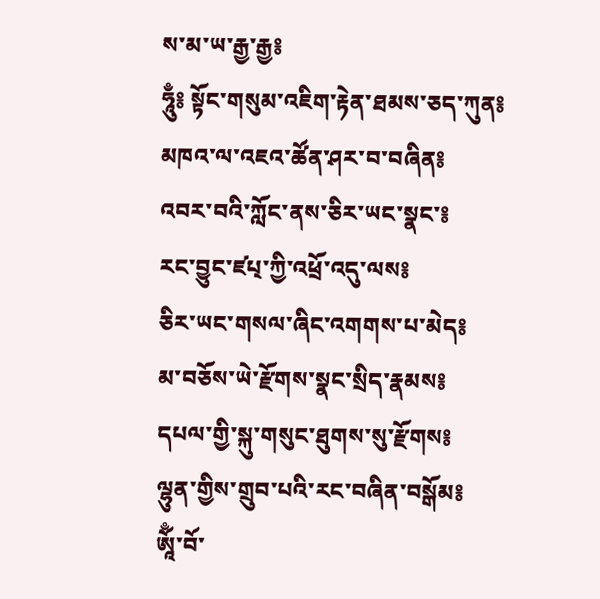ས་མ་ཡ་རྒྱ་རྒྱ༔
ཧཱུྃ༔ སྟོང་གསུམ་འཇིག་རྟེན་ཐམས་ཅད་ཀུན༔
མཁའ་ལ་འཇའ་ཚོན་ཤར་བ་བཞིན༔
འབར་བའི་ཀློང་ནས་ཅིར་ཡང་སྣང་༔
རང་བྱུང་ཛཔ྄་ཀྱི་འཕྲོ་འདུ་ལས༔
ཅིར་ཡང་གསལ་ཞིང་འགགས་པ་མེད༔
མ་བཅོས་ཡེ་རྫོགས་སྣང་སྲིད་རྣམས༔
དཔལ་གྱི་སྐུ་གསུང་ཐུགས་སུ་རྫོགས༔
ལྷུན་གྱིས་གྲུབ་པའི་རང་བཞིན་བསྒོམ༔
ཨཱོྃ་བོ་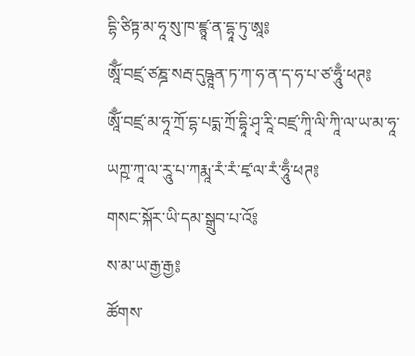དྷི་ཙིཏྟ་མ་ཧཱ་སུ་ཁ་ཛྙཱ་ན་དྷཱ་ཏུ་ཨཱ༔
ཨཱོྃ་བཛྲ་ཙཎྜ་སརྦ་དུཥྚཱན་ཏ་ཀ་ཧ་ན་ད་ཧ་པ་ཙ་ཧཱུྃ་ཕཊ༔
ཨཱོྃ་བཛྲ་མ་ཧཱ་ཀྲོ་དྷ་པདྨ་ཀྲོ་དྷཱི་ཤྭ་རཱི་བཛྲ་ཀཱི་ལི་ཀཱི་ལ་ཡ་མ་ཧཱ་ཡཀྵ་ཀཱ་ལ་རཱུ་པ་ཀརྨཱ་རཾ་རཾ་ཛྭ་ལ་རཾ་ཧཱུྃ་ཕཊ༔
གསང་སྐོར་ཡི་དམ་སྒྲུབ་པ་འོ༔
ས་མ་ཡ་རྒྱ་རྒྱ༔
ཚོགས་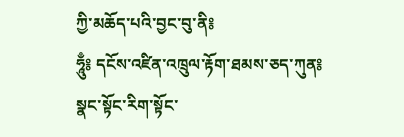ཀྱི་མཆོད་པའི་བྱང་བུ་ནི༔
ཧཱུྃ༔ དངོས་འཛིན་འཁྲུལ་རྟོག་ཐམས་ཅད་ཀུན༔
སྣང་སྟོང་རིག་སྟོང་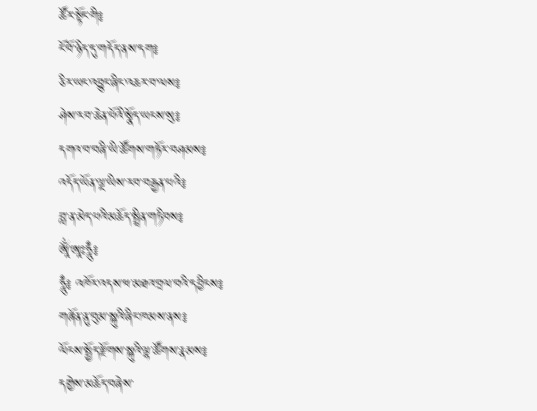ཚོར་སྟོང་གི༔
ངོ་བོ་ཉིད་དུ་གདོད་ནས་དག༔
ཅིར་ཡང་འབྱུང་ཞིང་འཆར་བ་ལས༔
ཤེས་རབ་ཆེན་པོའི་སྣོད་ཡངས་སུ༔
དགའ་བ་བཞི་ཡི་ཚོགས་གཏོར་བཤམས༔
འདོད་ཡོན་ལྔ་ཡིས་རབ་བརྒྱན་པའི༔
བླ་ན་མེད་པའི་མཆོད་སྤྲིན་གཏིབས༔
ཨཱོྃ་ཨཱཿཧཱུྃ༔
ཧཱུྃ༔ འཁོར་འདས་ཕ་མཐའ་བྲལ་བའི་དབྱིངས༔
གཞོན་ནུ་བུམ་སྐུའི་ཞིང་ཁམས་ནས༔
ལོངས་སྤྱོད་རྫོགས་སྐུའི་ལྷ་ཚོགས་རྣམས༔
དགྱེས་མཆོད་བཞེས་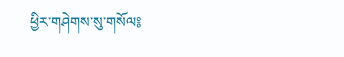ཕྱིར་གཤེགས་སུ་གསོལ༔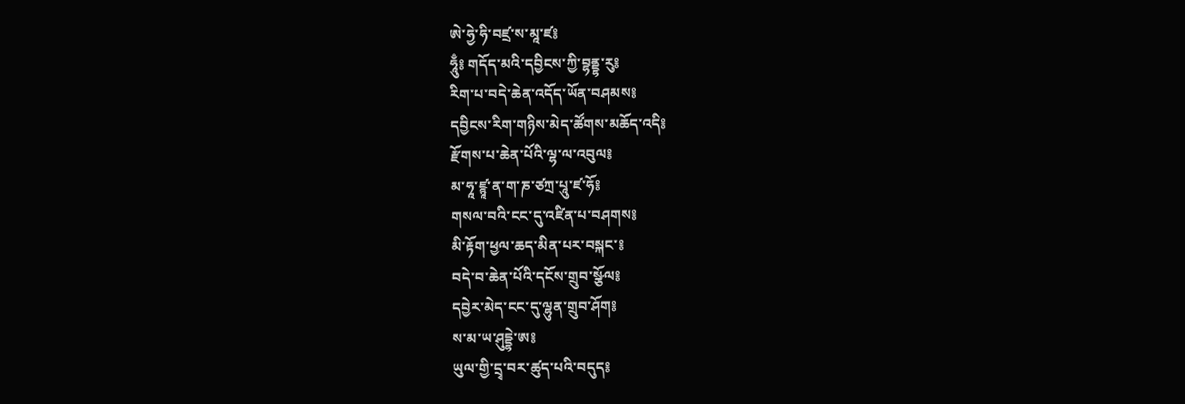ཨེ་ཧྱེ་ཧི་བཛྲ་ས་མཱ་ཛ༔
ཧཱུྃ༔ གདོད་མའི་དབྱིངས་ཀྱི་བྷནྡྷ་རུ༔
རིག་པ་བདེ་ཆེན་འདོད་ཡོན་བཤམས༔
དབྱིངས་རིག་གཉིས་མེད་ཚོགས་མཆོད་འདི༔
རྫོགས་པ་ཆེན་པོའི་ལྷ་ལ་འབུལ༔
མ་ཧཱ་ཛྙཱ་ན་ག་ཎ་ཙཀྲ་པཱུ་ཛ་ཧོ༔
གསལ་བའི་ངང་དུ་འཛིན་པ་བཤགས༔
མི་རྟོག་ཕྱལ་ཆད་མིན་པར་བསྐང་༔
བདེ་བ་ཆེན་པོའི་དངོས་གྲུབ་སྩོལ༔
དབྱེར་མེད་ངང་དུ་ལྷུན་གྲུབ་ཤོག༔
ས་མ་ཡ་ཤུདྡྷེ་ཨ༔
ཡུལ་གྱི་དྲྭ་བར་ཚུད་པའི་བདུད༔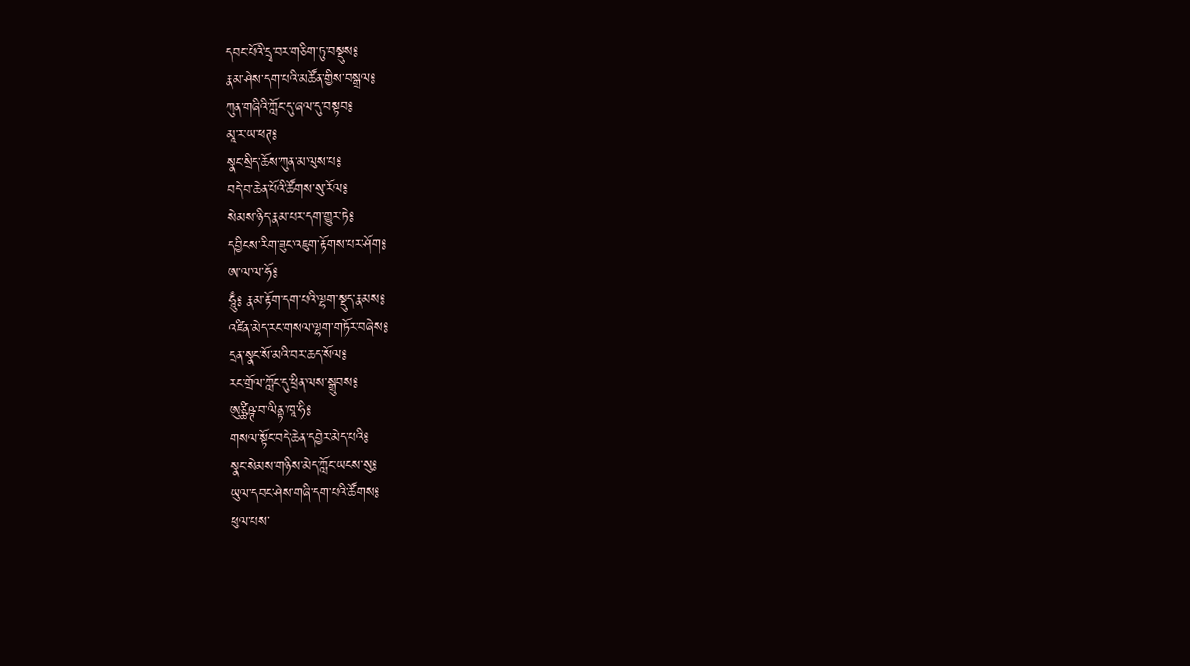དབང་པོའི་དྲྭ་བར་གཅིག་ཏུ་བསྡུས༔
རྣམ་ཤེས་དག་པའི་མཚོན་གྱིས་བསྒྲལ༔
ཀུན་གཞིའི་ཀློང་དུ་ཞལ་དུ་བསྟབ༔
མཱ་ར་ཡ་ཕཊ༔
སྣང་སྲིད་ཆོས་ཀུན་མ་ལུས་པ༔
བདེ་བ་ཆེན་པོའི་ཚོགས་སུ་རོལ༔
སེམས་ཉིད་རྣམ་པར་དག་གྱུར་ཏེ༔
དབྱིངས་རིག་ཟུང་འཇུག་རྟོགས་པར་ཤོག༔
ཨ་ལ་ལ་ཧོ༔
ཧཱུྃ༔ རྣམ་རྟོག་དག་པའི་ལྷག་སྡུད་རྣམས༔
འཛིན་མེད་རང་གསལ་ལྷག་གཏོར་བཞེས༔
དྲན་སྣང་སོ་མའི་བར་ཆད་སོལ༔
རང་གྲོལ་ཀློང་དུ་ཕྲིན་ལས་སྒྲུབས༔
ཨུཙྪིཥྚ་བ་ལིནྟ་ཁཱ་ཧི༔
གསལ་སྟོང་བདེ་ཆེན་དབྱེར་མེད་པའི༔
སྣང་སེམས་གཉིས་མེད་ཀློང་ཡངས་སུ༔
ཡུལ་དབང་ཤེས་གཞི་དག་པའི་ཚོགས༔
ཕུལ་པས་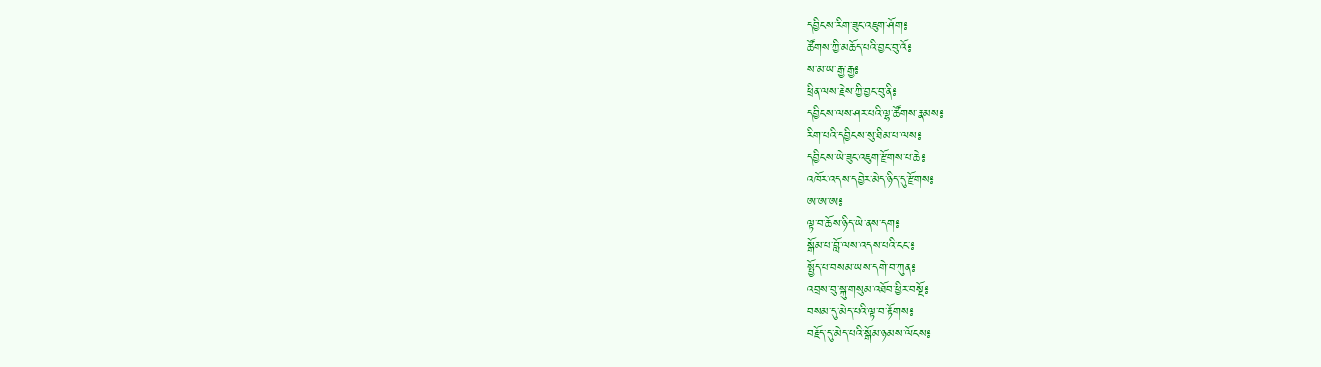དབྱིངས་རིག་ཟུང་འཇུག་ཤོག༔
ཚོགས་ཀྱི་མཆོད་པའི་བྱང་བུ་འོ༔
ས་མ་ཡ་རྒྱ་རྒྱ༔
ཕྲིན་ལས་རྗེས་ཀྱི་བྱང་བུ་ནི༔
དབྱིངས་ལས་ཤར་པའི་ལྷ་ཚོགས་རྣམས༔
རིག་པའི་དབྱིངས་སུ་ཐིམ་པ་ལས༔
དབྱིངས་ཡེ་ཟུང་འཇུག་རྫོགས་པ་ཆེ༔
འཁོར་འདས་དབྱེར་མེད་ཉིད་དུ་རྫོགས༔
ཨ་ཨ་ཨ༔
ལྟ་བ་ཆོས་ཉིད་ཡེ་ནས་དག༔
སྒོམ་པ་བློ་ལས་འདས་པའི་ངང་༔
སྤྱོད་པ་བསམ་ཡས་དགེ་བ་ཀུན༔
འབྲས་བུ་སྐུ་གསུམ་འཐོབ་ཕྱིར་བསྔོ༔
བསམ་དུ་མེད་པའི་ལྟ་བ་རྟོགས༔
བརྗོད་དུ་མེད་པའི་སྒོམ་ཉམས་ལོངས༔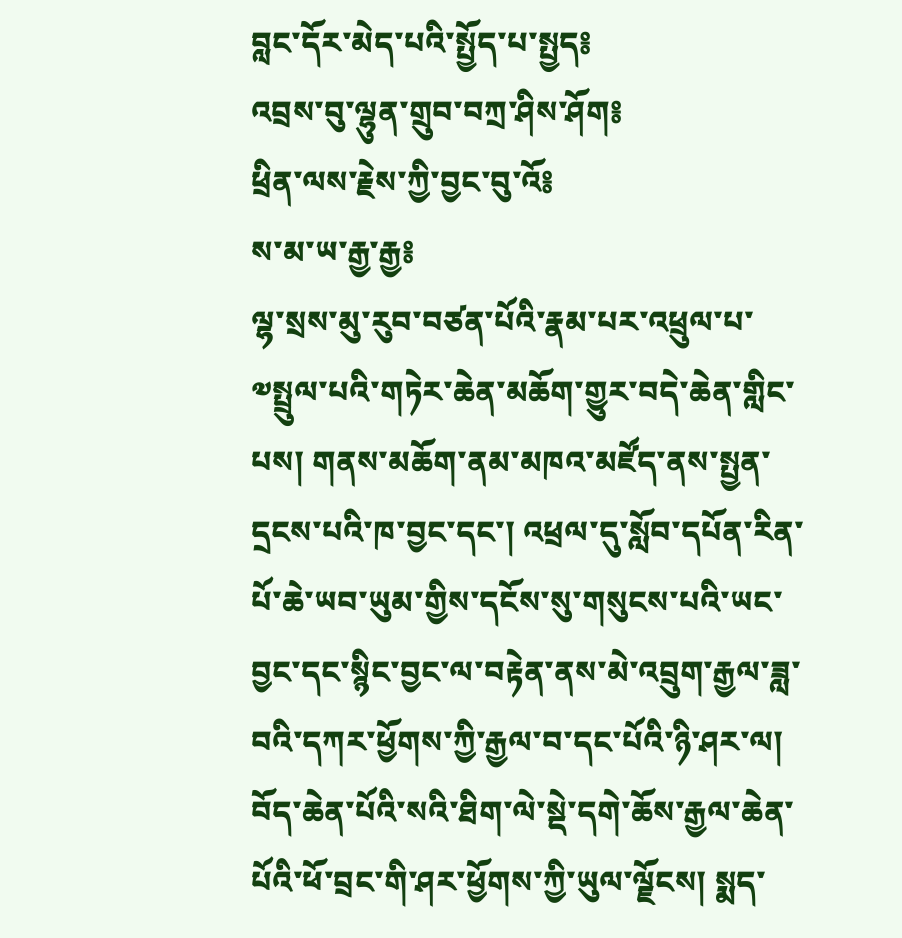བླང་དོར་མེད་པའི་སྤྱོད་པ་སྤྱད༔
འབྲས་བུ་ལྷུན་གྲུབ་བཀྲ་ཤིས་ཤོག༔
ཕྲིན་ལས་རྗེས་ཀྱི་བྱང་བུ་འོ༔
ས་མ་ཡ་རྒྱ་རྒྱ༔
ལྷ་སྲས་མུ་རུབ་བཙན་པོའི་རྣམ་པར་འཕྲུལ་པ་༧སྤྲུལ་པའི་གཏེར་ཆེན་མཆོག་གྱུར་བདེ་ཆེན་གླིང་པས། གནས་མཆོག་ནམ་མཁའ་མཛོད་ནས་སྤྱན་དྲངས་པའི་ཁ་བྱང་དང་། འཕྲལ་དུ་སློབ་དཔོན་རིན་པོ་ཆེ་ཡབ་ཡུམ་གྱིས་དངོས་སུ་གསུངས་པའི་ཡང་བྱང་དང་སྙིང་བྱང་ལ་བརྟེན་ནས་མེ་འབྲུག་རྒྱལ་ཟླ་བའི་དཀར་ཕྱོགས་ཀྱི་རྒྱལ་བ་དང་པོའི་ཉི་ཤར་ལ། བོད་ཆེན་པོའི་སའི་ཐིག་ལེ་སྡེ་དགེ་ཆོས་རྒྱལ་ཆེན་པོའི་ཕོ་བྲང་གི་ཤར་ཕྱོགས་ཀྱི་ཡུལ་ལྗོངས། སྨད་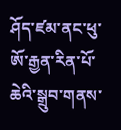ཤོད་ཛམ་ནང་ཕུ་ཨོ་རྒྱན་རིན་པོ་ཆེའི་སྒྲུབ་གནས་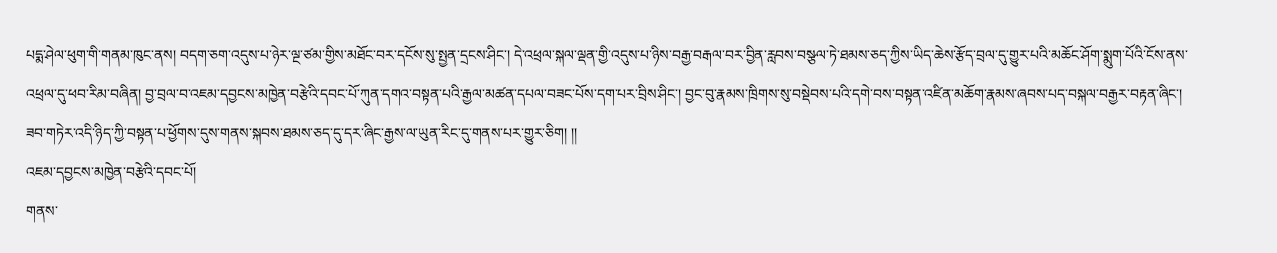པདྨ་ཤེལ་ཕུག་གི་གནམ་ཁུང་ནས། བདག་ཅག་འདུས་པ་ཉེར་ལྔ་ཙམ་གྱིས་མཐོང་བར་དངོས་སུ་སྤྱན་དྲངས་ཤིང་། དེ་འཕྲལ་སྐལ་ལྡན་གྱི་འདུས་པ་ཉིས་བརྒྱ་བརྒལ་བར་བྱིན་རླབས་བསྩལ་ཏེ་ཐམས་ཅད་ཀྱིས་ཡིད་ཆེས་རྩོད་བྲལ་དུ་གྱུར་པའི་མཆོང་ཤོག་སྨུག་པོའི་ངོས་ནས་འཕྲལ་དུ་ཕབ་རིམ་བཞིན། བྱ་བྲལ་བ་འཇམ་དབྱངས་མཁྱེན་བརྩེའི་དབང་པོ་ཀུན་དགའ་བསྟན་པའི་རྒྱལ་མཚན་དཔལ་བཟང་པོས་དག་པར་བྲིས་ཤིང་། བྱང་བུ་རྣམས་ཁྲིགས་སུ་བསྡེབས་པའི་དགེ་བས་བསྟན་འཛིན་མཆོག་རྣམས་ཞབས་པད་བསྐལ་བརྒྱར་བརྟན་ཞིང་། ཟབ་གཏེར་འདི་ཉིད་ཀྱི་བསྟན་པ་ཕྱོགས་དུས་གནས་སྐབས་ཐམས་ཅད་དུ་དར་ཞིང་རྒྱས་ལ་ཡུན་རིང་དུ་གནས་པར་གྱུར་ཅིག། །།
འཇམ་དབྱངས་མཁྱེན་བརྩེའི་དབང་པོ།
གནས་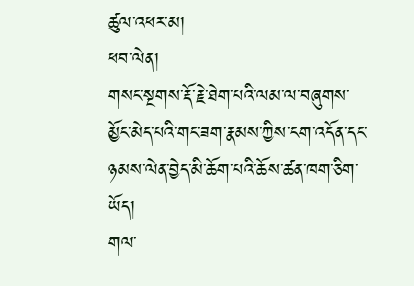ཚུལ་འཕར་མ།
ཕབ་ལེན།
གསང་སྔགས་རྡོ་རྗེ་ཐེག་པའི་ལམ་ལ་བཞུགས་མྱོང་མེད་པའི་གང་ཟག་རྣམས་ཀྱིས་ངག་འདོན་དང་ཉམས་ལེན་བྱེད་མི་ཆོག་པའི་ཆོས་ཚན་ཁག་ཅིག་ཡོད།
གལ་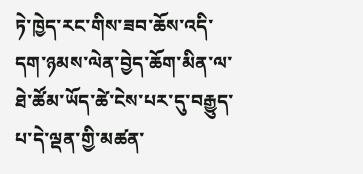ཏེ་ཁྱེད་རང་གིས་ཟབ་ཆོས་འདི་དག་ཉམས་ལེན་བྱེད་ཆོག་མིན་ལ་ཐེ་ཚོམ་ཡོད་ཚེ་ངེས་པར་དུ་བརྒྱུད་པ་དེ་ལྡན་གྱི་མཚན་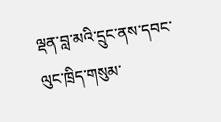ལྡན་བླ་མའི་དྲུང་ནས་དབང་ལུང་ཁྲིད་གསུམ་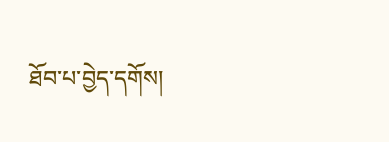ཐོབ་པ་བྱེད་དགོས།